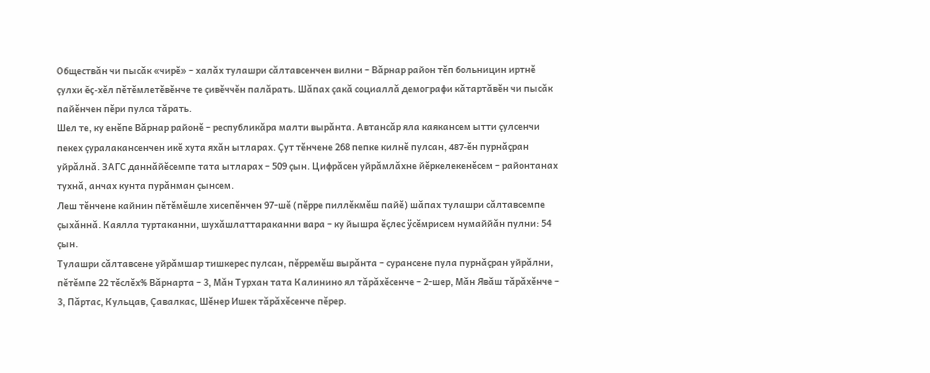Обществăн чи пысăк «чирĕ» – халăх тулашри сăлтавсенчен вилни – Вăрнар район тĕп больницин иртнĕ çулхи ĕç-хĕл пĕтĕмлетĕвĕнче те çивĕччĕн палăрать. Шăпах çакă социаллă демографи кăтартăвĕн чи пысăк пайĕнчен пĕри пулса тăрать.
Шел те, ку енĕпе Вăрнар районĕ – республикăра малти вырăнта. Автансăр яла каякансем ытти çулсенчи пекех çуралакансенчен икĕ хута яхăн ытларах. Çут тĕнчене 268 пепке килнĕ пулсан, 487-ĕн пурнăçран уйрăлнă. ЗАГС даннăйĕсемпе тата ытларах – 509 çын. Цифрăсен уйрăмлăхне йĕркелекенĕсем – районтанах тухнă, анчах кунта пурăнман çынсем.
Леш тĕнчене кайнин пĕтĕмĕшле хисепĕнчен 97-шĕ (пĕрре пиллĕкмĕш пайĕ) шăпах тулашри сăлтавсемпе çыхăннă. Каялла туртаканни, шухăшлаттараканни вара – ку йышра ĕçлес ÿсĕмрисем нумаййăн пулни: 54 çын.
Тулашри сăлтавсене уйрăмшар тишкерес пулсан, пĕрремĕш вырăнта – сурансене пула пурнăçран уйрăлни, пĕтĕмпе 22 тĕслĕх% Вăрнарта – 3, Мăн Турхан тата Калинино ял тăрăхĕсенче – 2-шер, Мăн Явăш тăрăхĕнче – 3, Пăртас, Кульцав, Çавалкас, Шĕнер Ишек тăрăхĕсенче пĕрер.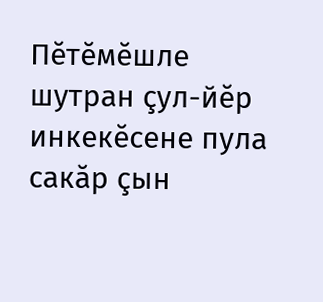Пĕтĕмĕшле шутран çул-йĕр инкекĕсене пула сакăр çын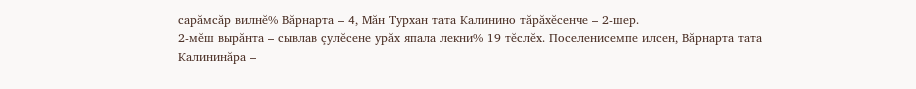сарăмсăр вилнĕ% Вăрнарта – 4, Мăн Турхан тата Калинино тăрăхĕсенче – 2-шер.
2-мĕш вырăнта – сывлав çулĕсене урăх япала лекни% 19 тĕслĕх. Поселенисемпе илсен, Вăрнарта тата Калининăра –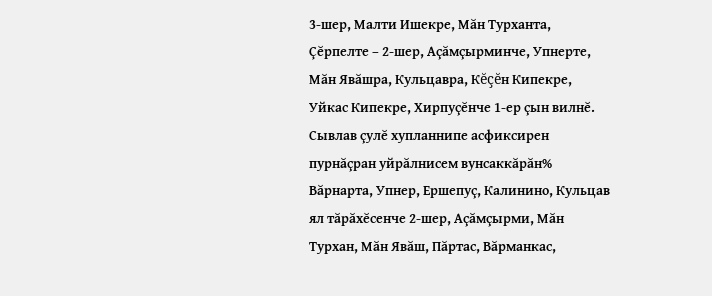3-шер, Малти Ишекре, Мăн Турханта, Çĕрпелте – 2-шер, Аçăмçырминче, Упнерте, Мăн Явăшра, Кульцавра, Кĕçĕн Кипекре, Уйкас Кипекре, Хирпуçĕнче 1-ер çын вилнĕ.
Сывлав çулĕ хупланнипе асфиксирен пурнăçран уйрăлнисем вунсаккăрăн% Вăрнарта, Упнер, Ершепуç, Калинино, Кульцав ял тăрăхĕсенче 2-шер, Аçăмçырми, Мăн Турхан, Мăн Явăш, Пăртас, Вăрманкас,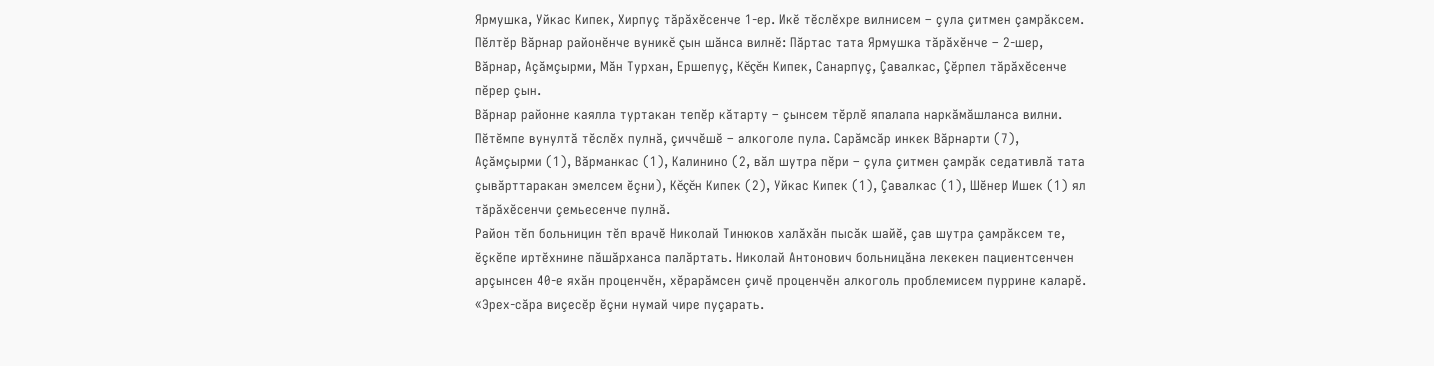Ярмушка, Уйкас Кипек, Хирпуç тăрăхĕсенче 1-ер. Икĕ тĕслĕхре вилнисем – çула çитмен çамрăксем.
Пĕлтĕр Вăрнар районĕнче вуникĕ çын шăнса вилнĕ: Пăртас тата Ярмушка тăрăхĕнче – 2-шер, Вăрнар, Аçăмçырми, Мăн Турхан, Ершепуç, Кĕçĕн Кипек, Санарпуç, Çавалкас, Çĕрпел тăрăхĕсенче пĕрер çын.
Вăрнар районне каялла туртакан тепĕр кăтарту – çынсем тĕрлĕ япалапа наркăмăшланса вилни. Пĕтĕмпе вунултă тĕслĕх пулнă, çиччĕшĕ – алкоголе пула. Сарăмсăр инкек Вăрнарти (7), Аçăмçырми (1), Вăрманкас (1), Калинино (2, вăл шутра пĕри – çула çитмен çамрăк седативлă тата çывăрттаракан эмелсем ĕçни), Кĕçĕн Кипек (2), Уйкас Кипек (1), Çавалкас (1), Шĕнер Ишек (1) ял тăрăхĕсенчи çемьесенче пулнă.
Район тĕп больницин тĕп врачĕ Николай Тинюков халăхăн пысăк шайĕ, çав шутра çамрăксем те, ĕçкĕпе иртĕхнине пăшăрханса палăртать. Николай Антонович больницăна лекекен пациентсенчен арçынсен 40-е яхăн проценчĕн, хĕрарăмсен çичĕ проценчĕн алкоголь проблемисем пуррине каларĕ. «Эрех-сăра виçесĕр ĕçни нумай чире пуçарать.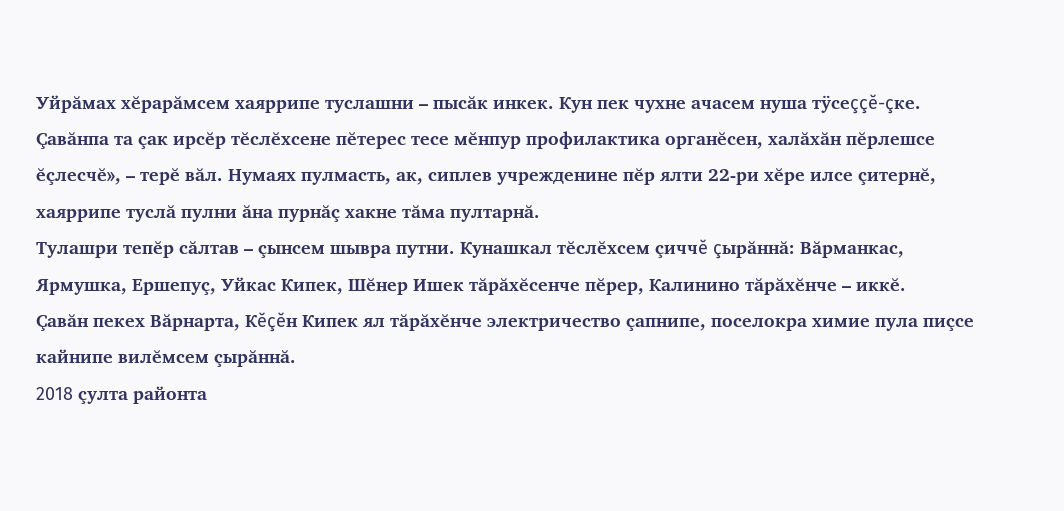Уйрăмах хĕрарăмсем хаяррипе туслашни – пысăк инкек. Кун пек чухне ачасем нуша тÿсеççĕ-çке. Çавăнпа та çак ирсĕр тĕслĕхсене пĕтерес тесе мĕнпур профилактика органĕсен, халăхăн пĕрлешсе ĕçлесчĕ», – терĕ вăл. Нумаях пулмасть, ак, сиплев учрежденине пĕр ялти 22-ри хĕре илсе çитернĕ, хаяррипе туслă пулни ăна пурнăç хакне тăма пултарнă.
Тулашри тепĕр сăлтав – çынсем шывра путни. Кунашкал тĕслĕхсем çиччĕ çырăннă: Вăрманкас, Ярмушка, Ершепуç, Уйкас Кипек, Шĕнер Ишек тăрăхĕсенче пĕрер, Калинино тăрăхĕнче – иккĕ.
Çавăн пекех Вăрнарта, Кĕçĕн Кипек ял тăрăхĕнче электричество çапнипе, поселокра химие пула пиçсе кайнипе вилĕмсем çырăннă.
2018 çулта районта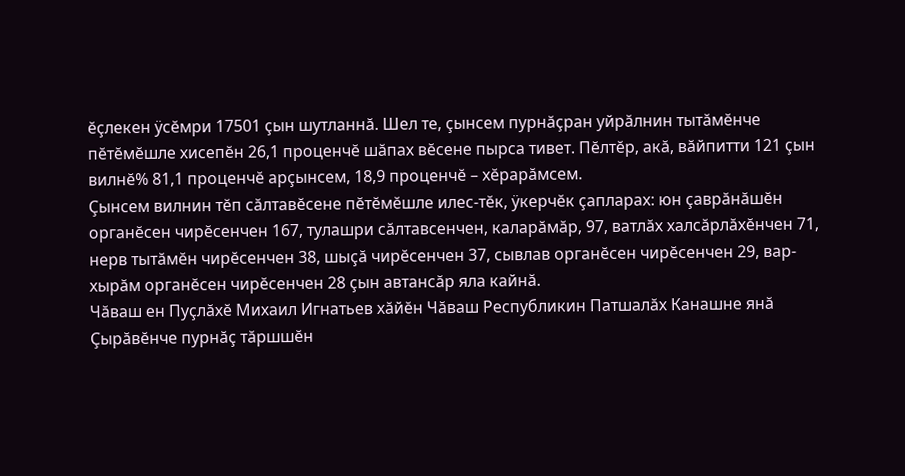ĕçлекен ÿсĕмри 17501 çын шутланнă. Шел те, çынсем пурнăçран уйрăлнин тытăмĕнче пĕтĕмĕшле хисепĕн 26,1 проценчĕ шăпах вĕсене пырса тивет. Пĕлтĕр, акă, вăйпитти 121 çын вилнĕ% 81,1 проценчĕ арçынсем, 18,9 проценчĕ – хĕрарăмсем.
Çынсем вилнин тĕп сăлтавĕсене пĕтĕмĕшле илес-тĕк, ÿкерчĕк çапларах: юн çаврăнăшĕн органĕсен чирĕсенчен 167, тулашри сăлтавсенчен, каларăмăр, 97, ватлăх халсăрлăхĕнчен 71, нерв тытăмĕн чирĕсенчен 38, шыçă чирĕсенчен 37, сывлав органĕсен чирĕсенчен 29, вар-хырăм органĕсен чирĕсенчен 28 çын автансăр яла кайнă.
Чăваш ен Пуçлăхĕ Михаил Игнатьев хăйĕн Чăваш Республикин Патшалăх Канашне янă Çырăвĕнче пурнăç тăршшĕн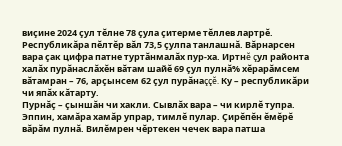виçине 2024 çул тĕлне 78 çула çитерме тĕллев лартрĕ. Республикăра пĕлтĕр вăл 73,5 çулпа танлашнă. Вăрнарсен вара çак цифра патне туртăнмалăх пур-ха. Иртнĕ çул районта халăх пурăнаслăхĕн вăтам шайĕ 69 çул пулнă% хĕрарăмсем вăтамран – 76, арçынсем 62 çул пурăнаççĕ. Ку – республикăри чи япăх кăтарту.
Пурнăç – çыншăн чи хакли. Сывлăх вара – чи кирлĕ тупра. Эппин, хамăра хамăр упрар, тимлĕ пулар. Çирĕпĕн ĕмĕрĕ вăрăм пулнă. Вилĕмрен чĕртекен чечек вара патша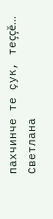пахчинче те çук, теççĕ...
Светлана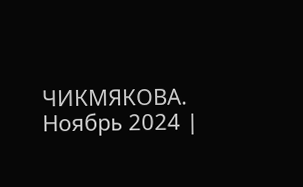ЧИКМЯКОВА.
Ноябрь 2024 |